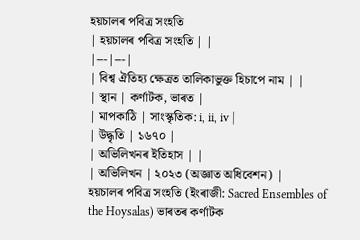হয়চালৰ পবিত্ৰ সংহতি
| হয়চালৰ পবিত্ৰ সংহতি | |
|---|---|
| বিশ্ব ঐতিহ্য ক্ষেত্ৰত তালিকাভুক্ত হিচাপে নাম | |
| স্থান | কৰ্ণাটক, ভাৰত |
| মাপকাঠি | সাংস্কৃতিক: i, ii, iv |
| উদ্ধৃতি | ১৬৭০ |
| অভিলিখনৰ ইতিহাস | |
| অভিলিখন | ২০২৩ (অজ্ঞাত অধিবেশন) |
হয়চালৰ পবিত্ৰ সংহতি (ইংৰাজী: Sacred Ensembles of the Hoysalas) ভাৰতৰ কৰ্ণাটক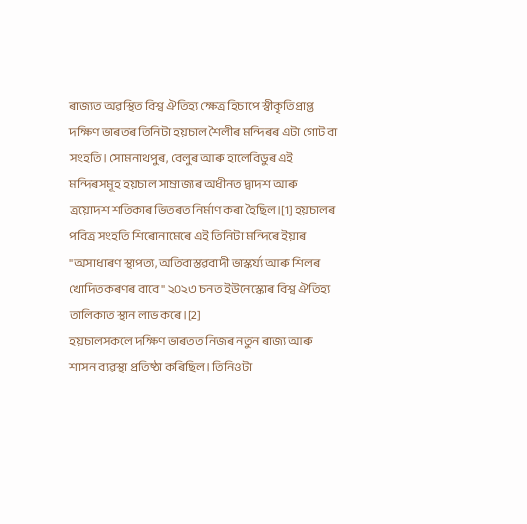ৰাজ্যত অৱস্থিত বিশ্ব ঐতিহ্য ক্ষেত্ৰ হিচাপে স্বীকৃতিপ্ৰাপ্ত দক্ষিণ ভাৰতৰ তিনিটা হয়চাল শৈলীৰ মন্দিৰৰ এটা গোট বা সংহতি। সোমনাথপুৰ, বেলুৰ আৰু হালেবিডুৰ এই মন্দিৰসমূহ হয়চাল সাম্ৰাজ্যৰ অধীনত দ্বাদশ আৰু ত্ৰয়োদশ শতিকাৰ ভিতৰত নিৰ্মাণ কৰা হৈছিল।[1] হয়চালৰ পবিত্ৰ সংহতি শিৰোনামেৰে এই তিনিটা মন্দিৰে ইয়াৰ "অসাধাৰণ স্থাপত্য, অতিবাস্তৱবাদী ভাস্কৰ্য্য আৰু শিলৰ খোদিতকৰণৰ বাবে" ২০২৩ চনত ইউনেস্কোৰ বিশ্ব ঐতিহ্য তালিকাত স্থান লাভ কৰে।[2]
হয়চালসকলে দক্ষিণ ভাৰতত নিজৰ নতুন ৰাজ্য আৰু শাসন ব্যৱস্থা প্ৰতিষ্ঠা কৰিছিল। তিনিওটা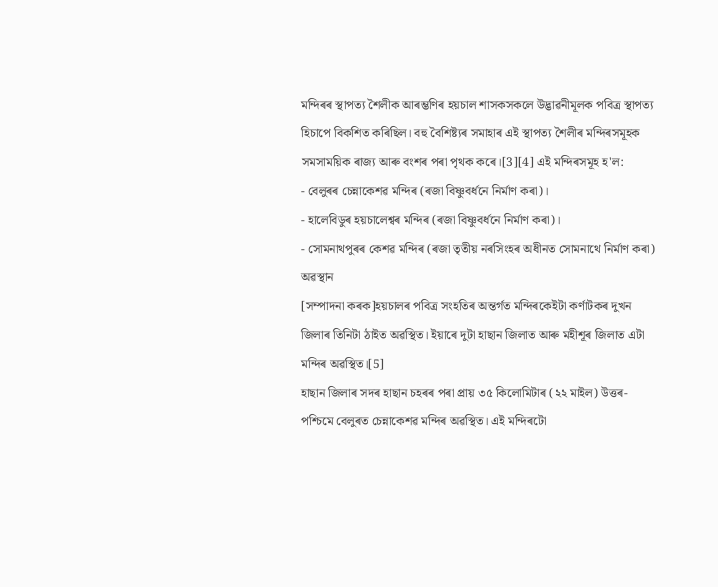মন্দিৰৰ স্থাপত্য শৈলীক আৰম্ভণিৰ হয়চাল শাসকসকলে উদ্ভাৱনীমূলক পবিত্ৰ স্থাপত্য হিচাপে বিকশিত কৰিছিল। বহু বৈশিষ্ট্যৰ সমাহাৰ এই স্থাপত্য শৈলীৰ মন্দিৰসমূহক সমসাময়িক ৰাজ্য আৰু বংশৰ পৰা পৃথক কৰে।[3][4] এই মন্দিৰসমূহ হ'ল:
- বেলুৰৰ চেন্নাকেশৱ মন্দিৰ (ৰজা বিষ্ণুবৰ্ধনে নিৰ্মাণ কৰা)।
- হালেবিডুৰ হয়চালেশ্বৰ মন্দিৰ (ৰজা বিষ্ণুবৰ্ধনে নিৰ্মাণ কৰা)।
- সোমনাথপুৰৰ কেশৱ মন্দিৰ (ৰজা তৃতীয় নৰসিংহৰ অধীনত সোমনাথে নিৰ্মাণ কৰা)
অৱস্থান
[সম্পাদনা কৰক]হয়চালৰ পবিত্ৰ সংহতিৰ অন্তৰ্গত মন্দিৰকেইটা কৰ্ণাটকৰ দুখন জিলাৰ তিনিটা ঠাইত অৱস্থিত। ইয়াৰে দুটা হাছান জিলাত আৰু মহীশূৰ জিলাত এটা মন্দিৰ অৱস্থিত।[5]
হাছান জিলাৰ সদৰ হাছান চহৰৰ পৰা প্ৰায় ৩৫ কিলোমিটাৰ (২২ মাইল) উত্তৰ-পশ্চিমে বেলুৰত চেন্নাকেশৱ মন্দিৰ অৱস্থিত। এই মন্দিৰটো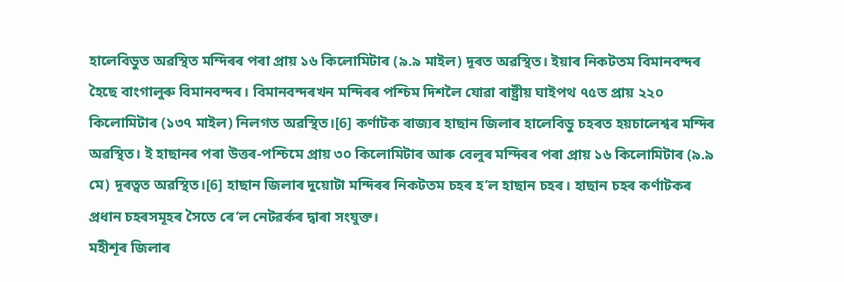হালেবিডুত অৱস্থিত মন্দিৰৰ পৰা প্ৰায় ১৬ কিলোমিটাৰ (৯.৯ মাইল) দূৰত অৱস্থিত। ইয়াৰ নিকটতম বিমানবন্দৰ হৈছে বাংগালুৰু বিমানবন্দৰ। বিমানবন্দৰখন মন্দিৰৰ পশ্চিম দিশলৈ যোৱা ৰাষ্ট্ৰীয় ঘাইপথ ৭৫ত প্ৰায় ২২০ কিলোমিটাৰ (১৩৭ মাইল) নিলগত অৱস্থিত।[6] কৰ্ণাটক ৰাজ্যৰ হাছান জিলাৰ হালেবিডু চহৰত হয়চালেশ্বৰ মন্দিৰ অৱস্থিত। ই হাছানৰ পৰা উত্তৰ-পশ্চিমে প্ৰায় ৩০ কিলোমিটাৰ আৰু বেলুৰ মন্দিৰৰ পৰা প্ৰায় ১৬ কিলোমিটাৰ (৯.৯ মে) দূৰত্বত অৱস্থিত।[6] হাছান জিলাৰ দুয়োটা মন্দিৰৰ নিকটতম চহৰ হ’ল হাছান চহৰ। হাছান চহৰ কৰ্ণাটকৰ প্ৰধান চহৰসমূহৰ সৈতে ৰে’ল নেটৱৰ্কৰ দ্বাৰা সংযুক্ত।
মহীশূৰ জিলাৰ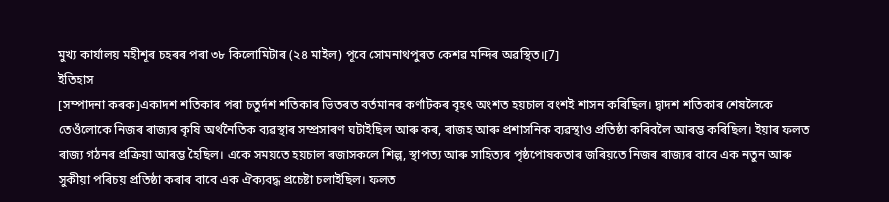মুখ্য কাৰ্যালয় মহীশূৰ চহৰৰ পৰা ৩৮ কিলোমিটাৰ (২৪ মাইল) পূবে সোমনাথপুৰত কেশৱ মন্দিৰ অৱস্থিত।[7]
ইতিহাস
[সম্পাদনা কৰক]একাদশ শতিকাৰ পৰা চতুৰ্দশ শতিকাৰ ভিতৰত বৰ্তমানৰ কৰ্ণাটকৰ বৃহৎ অংশত হয়চাল বংশই শাসন কৰিছিল। দ্বাদশ শতিকাৰ শেষলৈকে তেওঁলোকে নিজৰ ৰাজ্যৰ কৃষি অৰ্থনৈতিক ব্যৱস্থাৰ সম্প্ৰসাৰণ ঘটাইছিল আৰু কৰ, ৰাজহ আৰু প্ৰশাসনিক ব্যৱস্থাও প্ৰতিষ্ঠা কৰিবলৈ আৰম্ভ কৰিছিল। ইয়াৰ ফলত ৰাজ্য গঠনৰ প্ৰক্ৰিয়া আৰম্ভ হৈছিল। একে সময়তে হয়চাল ৰজাসকলে শিল্প, স্থাপত্য আৰু সাহিত্যৰ পৃষ্ঠপোষকতাৰ জৰিয়তে নিজৰ ৰাজ্যৰ বাবে এক নতুন আৰু সুকীয়া পৰিচয় প্ৰতিষ্ঠা কৰাৰ বাবে এক ঐক্যবদ্ধ প্ৰচেষ্টা চলাইছিল। ফলত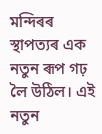মন্দিৰৰ স্থাপত্যৰ এক নতুন ৰূপ গঢ় লৈ উঠিল। এই নতুন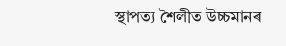স্থাপত্য শৈলীত উচ্চমানৰ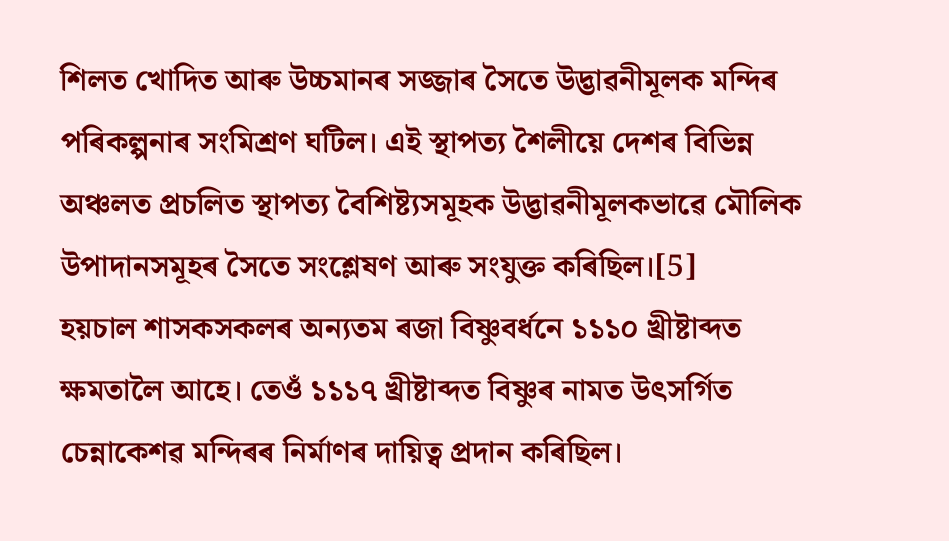শিলত খোদিত আৰু উচ্চমানৰ সজ্জাৰ সৈতে উদ্ভাৱনীমূলক মন্দিৰ পৰিকল্পনাৰ সংমিশ্ৰণ ঘটিল। এই স্থাপত্য শৈলীয়ে দেশৰ বিভিন্ন অঞ্চলত প্ৰচলিত স্থাপত্য বৈশিষ্ট্যসমূহক উদ্ভাৱনীমূলকভাৱে মৌলিক উপাদানসমূহৰ সৈতে সংশ্লেষণ আৰু সংযুক্ত কৰিছিল।[5]
হয়চাল শাসকসকলৰ অন্যতম ৰজা বিষ্ণুবৰ্ধনে ১১১০ খ্ৰীষ্টাব্দত ক্ষমতালৈ আহে। তেওঁ ১১১৭ খ্ৰীষ্টাব্দত বিষ্ণুৰ নামত উৎসৰ্গিত চেন্নাকেশৱ মন্দিৰৰ নিৰ্মাণৰ দায়িত্ব প্ৰদান কৰিছিল।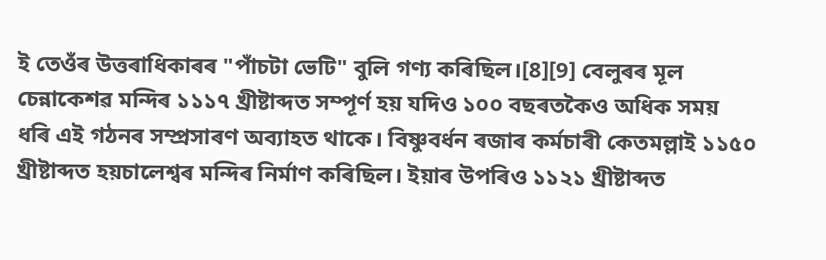ই তেওঁৰ উত্তৰাধিকাৰৰ "পাঁচটা ভেটি" বুলি গণ্য কৰিছিল।[8][9] বেলুৰৰ মূল চেন্নাকেশৱ মন্দিৰ ১১১৭ খ্ৰীষ্টাব্দত সম্পূৰ্ণ হয় যদিও ১০০ বছৰতকৈও অধিক সময় ধৰি এই গঠনৰ সম্প্ৰসাৰণ অব্যাহত থাকে। বিষ্ণুবৰ্ধন ৰজাৰ কৰ্মচাৰী কেতমল্লাই ১১৫০ খ্ৰীষ্টাব্দত হয়চালেশ্বৰ মন্দিৰ নিৰ্মাণ কৰিছিল। ইয়াৰ উপৰিও ১১২১ খ্ৰীষ্টাব্দত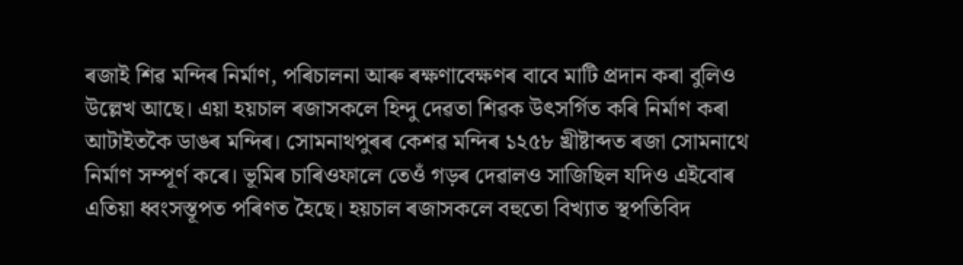ৰজাই শিৱ মন্দিৰ নিৰ্মাণ, পৰিচালনা আৰু ৰক্ষণাবেক্ষণৰ বাবে মাটি প্ৰদান কৰা বুলিও উল্লেখ আছে। এয়া হয়চাল ৰজাসকলে হিন্দু দেৱতা শিৱক উৎসৰ্গিত কৰি নিৰ্মাণ কৰা আটাইতকৈ ডাঙৰ মন্দিৰ। সোমনাথপুৰৰ কেশৱ মন্দিৰ ১২৫৮ খ্ৰীষ্টাব্দত ৰজা সোমনাথে নিৰ্মাণ সম্পূৰ্ণ কৰে। ভূমিৰ চাৰিওফালে তেওঁ গড়ৰ দেৱালও সাজিছিল যদিও এইবোৰ এতিয়া ধ্বংসস্তূপত পৰিণত হৈছে। হয়চাল ৰজাসকলে বহুতো বিখ্যাত স্থপতিবিদ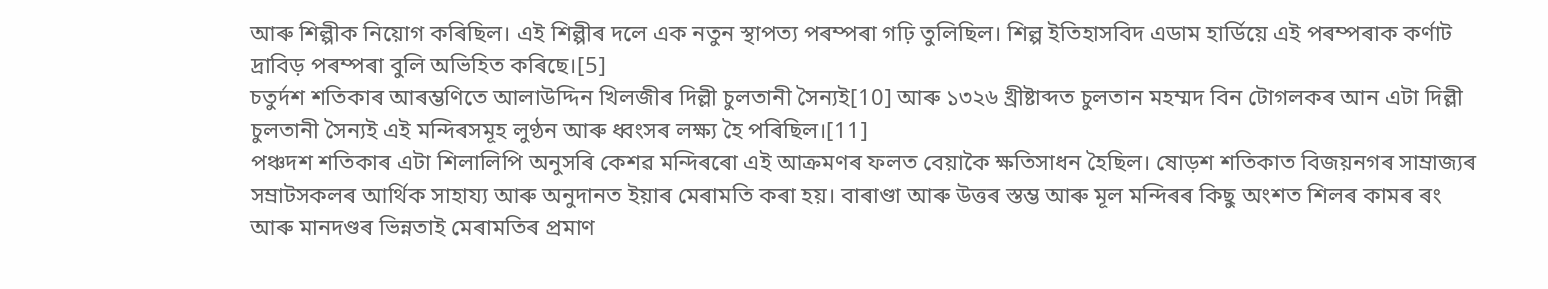আৰু শিল্পীক নিয়োগ কৰিছিল। এই শিল্পীৰ দলে এক নতুন স্থাপত্য পৰম্পৰা গঢ়ি তুলিছিল। শিল্প ইতিহাসবিদ এডাম হাৰ্ডিয়ে এই পৰম্পৰাক কৰ্ণাট দ্ৰাবিড় পৰম্পৰা বুলি অভিহিত কৰিছে।[5]
চতুৰ্দশ শতিকাৰ আৰম্ভণিতে আলাউদ্দিন খিলজীৰ দিল্লী চুলতানী সৈন্যই[10] আৰু ১৩২৬ খ্ৰীষ্টাব্দত চুলতান মহম্মদ বিন টোগলকৰ আন এটা দিল্লী চুলতানী সৈন্যই এই মন্দিৰসমূহ লুণ্ঠন আৰু ধ্বংসৰ লক্ষ্য হৈ পৰিছিল।[11]
পঞ্চদশ শতিকাৰ এটা শিলালিপি অনুসৰি কেশৱ মন্দিৰৰো এই আক্ৰমণৰ ফলত বেয়াকৈ ক্ষতিসাধন হৈছিল। ষোড়শ শতিকাত বিজয়নগৰ সাম্ৰাজ্যৰ সম্ৰাটসকলৰ আৰ্থিক সাহায্য আৰু অনুদানত ইয়াৰ মেৰামতি কৰা হয়। বাৰাণ্ডা আৰু উত্তৰ স্তম্ভ আৰু মূল মন্দিৰৰ কিছু অংশত শিলৰ কামৰ ৰং আৰু মানদণ্ডৰ ভিন্নতাই মেৰামতিৰ প্ৰমাণ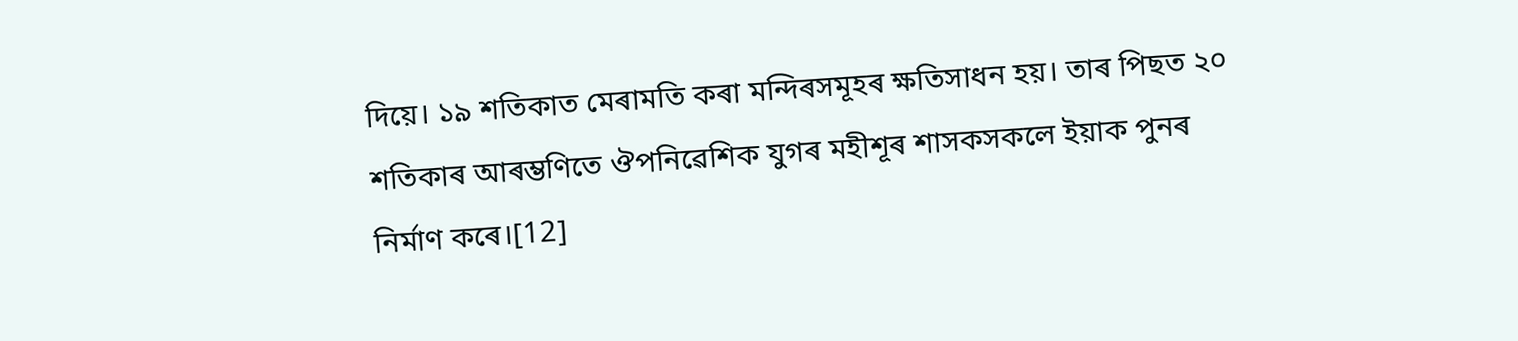দিয়ে। ১৯ শতিকাত মেৰামতি কৰা মন্দিৰসমূহৰ ক্ষতিসাধন হয়। তাৰ পিছত ২০ শতিকাৰ আৰম্ভণিতে ঔপনিৱেশিক যুগৰ মহীশূৰ শাসকসকলে ইয়াক পুনৰ নিৰ্মাণ কৰে।[12]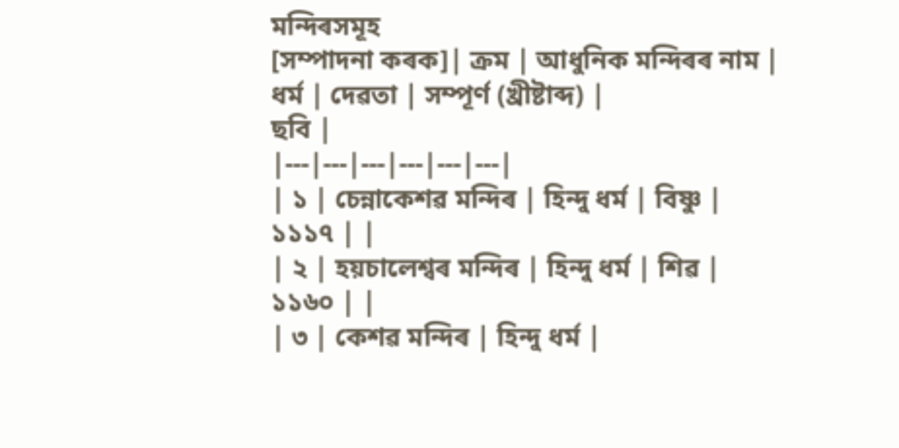মন্দিৰসমূহ
[সম্পাদনা কৰক]| ক্ৰম | আধুনিক মন্দিৰৰ নাম | ধৰ্ম | দেৱতা | সম্পূৰ্ণ (খ্ৰীষ্টাব্দ) |
ছবি |
|---|---|---|---|---|---|
| ১ | চেন্নাকেশৱ মন্দিৰ | হিন্দু ধৰ্ম | বিষ্ণু | ১১১৭ | |
| ২ | হয়চালেশ্বৰ মন্দিৰ | হিন্দু ধৰ্ম | শিৱ | ১১৬০ | |
| ৩ | কেশৱ মন্দিৰ | হিন্দু ধৰ্ম |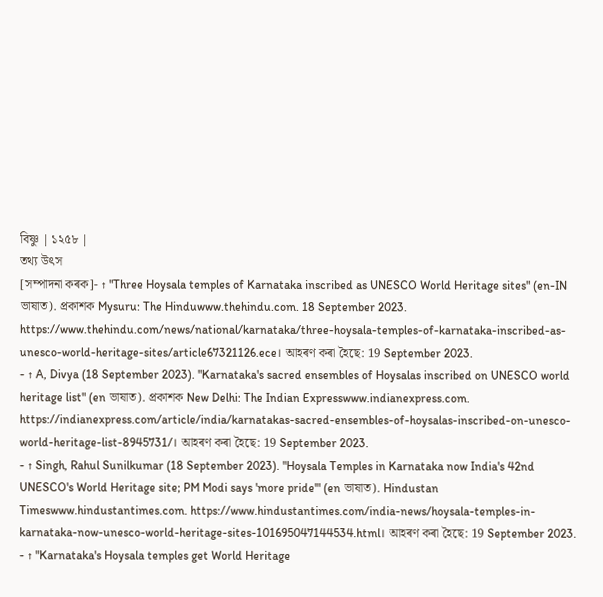বিষ্ণু | ১২৫৮ |
তথ্য উৎস
[সম্পাদনা কৰক]- ↑ "Three Hoysala temples of Karnataka inscribed as UNESCO World Heritage sites" (en-IN ভাষাত). প্ৰকাশক Mysuru: The Hinduwww.thehindu.com. 18 September 2023. https://www.thehindu.com/news/national/karnataka/three-hoysala-temples-of-karnataka-inscribed-as-unesco-world-heritage-sites/article67321126.ece। আহৰণ কৰা হৈছে: 19 September 2023.
- ↑ A, Divya (18 September 2023). "Karnataka's sacred ensembles of Hoysalas inscribed on UNESCO world heritage list" (en ভাষাত). প্ৰকাশক New Delhi: The Indian Expresswww.indianexpress.com. https://indianexpress.com/article/india/karnatakas-sacred-ensembles-of-hoysalas-inscribed-on-unesco-world-heritage-list-8945731/। আহৰণ কৰা হৈছে: 19 September 2023.
- ↑ Singh, Rahul Sunilkumar (18 September 2023). "Hoysala Temples in Karnataka now India's 42nd UNESCO's World Heritage site; PM Modi says 'more pride'" (en ভাষাত). Hindustan Timeswww.hindustantimes.com. https://www.hindustantimes.com/india-news/hoysala-temples-in-karnataka-now-unesco-world-heritage-sites-101695047144534.html। আহৰণ কৰা হৈছে: 19 September 2023.
- ↑ "Karnataka's Hoysala temples get World Heritage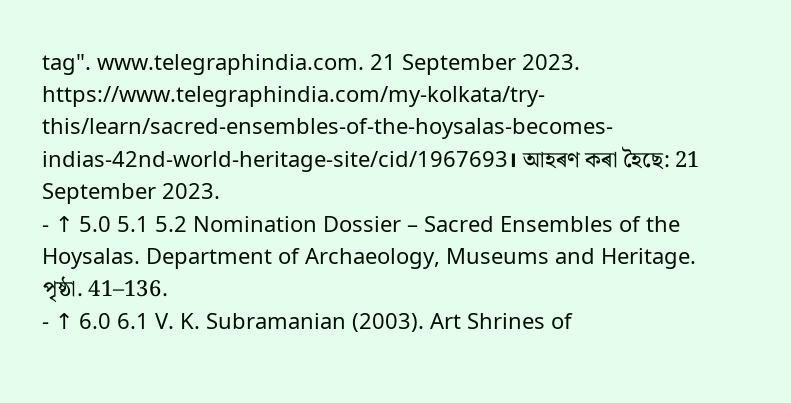tag". www.telegraphindia.com. 21 September 2023. https://www.telegraphindia.com/my-kolkata/try-this/learn/sacred-ensembles-of-the-hoysalas-becomes-indias-42nd-world-heritage-site/cid/1967693। আহৰণ কৰা হৈছে: 21 September 2023.
- ↑ 5.0 5.1 5.2 Nomination Dossier – Sacred Ensembles of the Hoysalas. Department of Archaeology, Museums and Heritage. পৃষ্ঠা. 41–136.
- ↑ 6.0 6.1 V. K. Subramanian (2003). Art Shrines of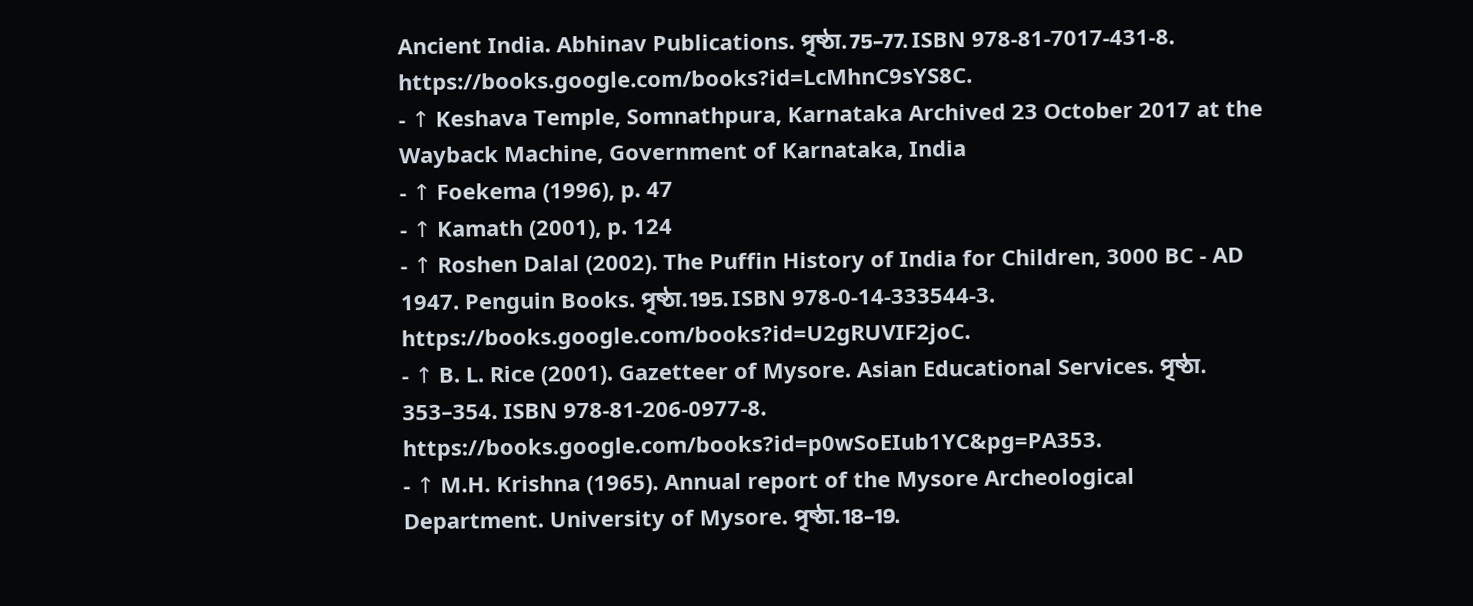Ancient India. Abhinav Publications. পৃষ্ঠা. 75–77. ISBN 978-81-7017-431-8. https://books.google.com/books?id=LcMhnC9sYS8C.
- ↑ Keshava Temple, Somnathpura, Karnataka Archived 23 October 2017 at the Wayback Machine, Government of Karnataka, India
- ↑ Foekema (1996), p. 47
- ↑ Kamath (2001), p. 124
- ↑ Roshen Dalal (2002). The Puffin History of India for Children, 3000 BC - AD 1947. Penguin Books. পৃষ্ঠা. 195. ISBN 978-0-14-333544-3. https://books.google.com/books?id=U2gRUVIF2joC.
- ↑ B. L. Rice (2001). Gazetteer of Mysore. Asian Educational Services. পৃষ্ঠা. 353–354. ISBN 978-81-206-0977-8. https://books.google.com/books?id=p0wSoEIub1YC&pg=PA353.
- ↑ M.H. Krishna (1965). Annual report of the Mysore Archeological Department. University of Mysore. পৃষ্ঠা. 18–19.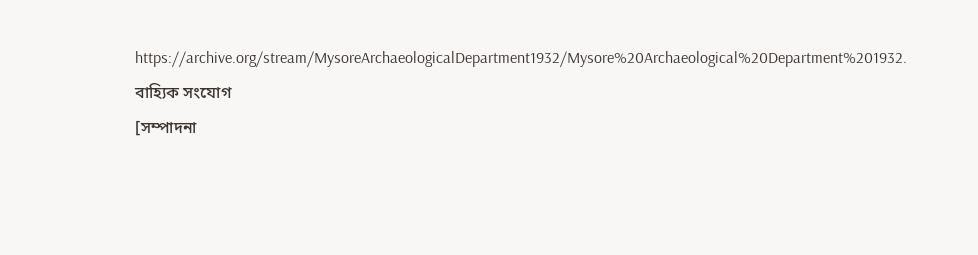https://archive.org/stream/MysoreArchaeologicalDepartment1932/Mysore%20Archaeological%20Department%201932.
বাহ্যিক সংযোগ
[সম্পাদনা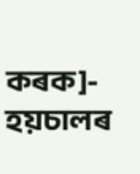কৰক]- হয়চালৰ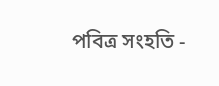পবিত্ৰ সংহতি -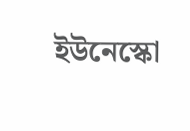ইউনেস্কো